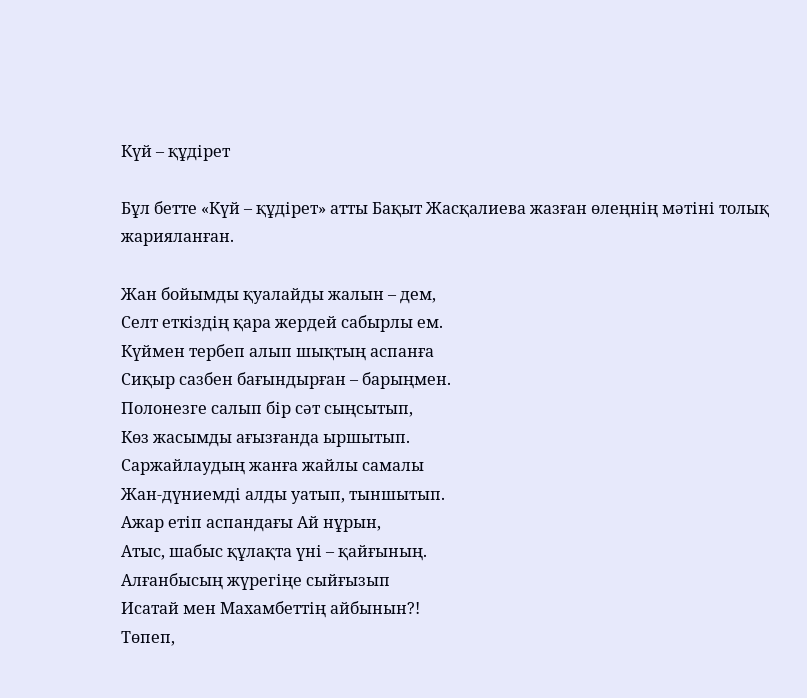Күй – құдірет

Бұл бетте «Күй – құдірет» атты Бақыт Жасқалиева жазған өлеңнің мәтіні толық жарияланған.

Жан бойымды қуалайды жалын – дем,
Селт еткіздің қара жердей сабырлы ем.
Күймен тербеп алып шықтың аспанға
Сиқыр сазбен бағындырған – барыңмен.
Полонезге салып бір сәт сыңсытып,
Көз жасымды ағызғанда ыршытып.
Саржайлаудың жанға жайлы самалы
Жан-дүниемді алды уатып, тыншытып.
Ажар етіп аспандағы Ай нұрын,
Атыс, шабыс құлақта үні – қайғының.
Алғанбысың жүрегіңе сыйғызып
Исатай мен Махамбеттің айбынын?!
Төпеп,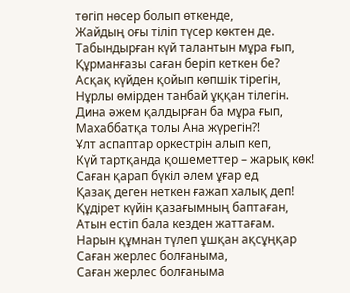төгіп нөсер болып өткенде,
Жайдың оғы тіліп түсер көктен де.
Табындырған күй талантын мұра ғып,
Құрманғазы саған беріп кеткен бе?
Асқақ күйден қойып көпшік тірегін,
Нұрлы өмірден танбай ұққан тілегін.
Дина әжем қалдырған ба мұра ғып,
Махаббатқа толы Ана жүрегін?!
Ұлт аспаптар оркестрін алып кеп,
Күй тартқанда қошеметтер – жарық көк!
Саған қарап бүкіл әлем ұғар ед
Қазақ деген неткен ғажап халық деп!
Құдірет күйін қазағымның баптаған,
Атын естіп бала кезден жаттағам.
Нарын құмнан түлеп ұшқан ақсұңқар
Саған жерлес болғаныма,
Саған жерлес болғаныма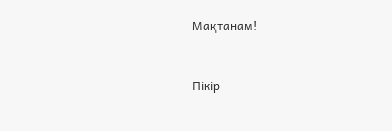Мақтанам!


Пікір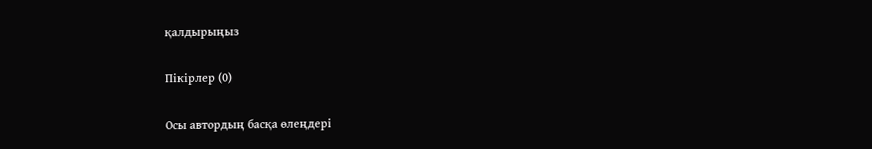қалдырыңыз

Пікірлер (0)

Осы автордың басқа өлеңдері